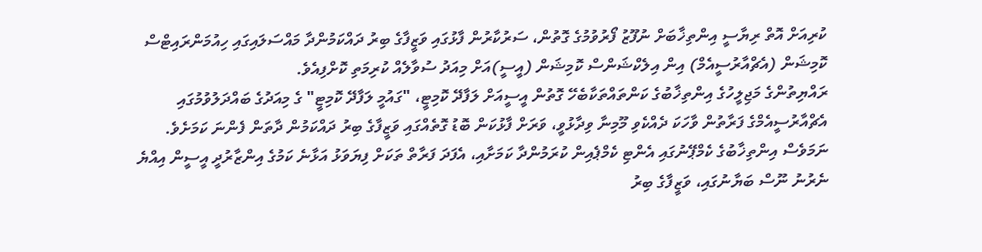ކުރިއަށް އޮތް ރިޔާސީ އިންތިޚާބަށް ނުފޫޒު ފޯރުވުމުގެ ގޮތުން، ސަރުކާރުން ފާޅުގައި ވަޒީފާގެ ބިރު ދައްކަމުންދާ މައްސަލައިގައި ހިއުމަންރައިޓްސް ކޮމިޝަން (އެޗްއާރުސީއެމް) އިން އިލެކްޝަންސް ކޮމިޝަން (އީސީ)އަށް މިއަދު ސުވާލެއް ކުރިމަތި ކޮށްފިއެވެ.
ރައްޔިތުންގެ މަޖިލީހުގެ އިންތިޚާބުގެ ކަންތައްތަކާބެހޭ ގޮތުން އީސީއަށް ލަފާދޭ ކޮމިޓީ، "ގައުމީ ލަފާދޭ ކޮމިޓީ" ގެ މިއަދުގެ ބައްދަލުވުމުގައި އެޗްއާރުސީއެމްގެ ފަރާތުން ވާހަކަ ދެއްކެވި މޫމިނާ ވިދާޅުވީ، ވަރަށް ފާޅުކަން ބޮޑު ގޮތެއްގައި ވަޒީފާގެ ބިރު ދައްކަމުން ދާތަން ފެންނަ ކަމަށެވެ. ނަމަވެސް އިންތިޚާބުގެ ކެމްޕޭނުގައި އެންޓި ކެމްޕެއިން ކުރަމުންދާ ކަމަށާއި، އެފަދަ ފަރާތް ތަކަށް ފިޔަވަޅު އަޅާނެ ކަމުގެ އިންޒާރުދީ އީސީން އިއްޔެ ނެރުނު ނޫސް ބަޔާނުގައި، ވަޒީފާގެ ބިރު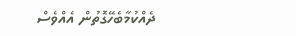ދެއްކުމާބެހޭގޮތުން އެއްވެސް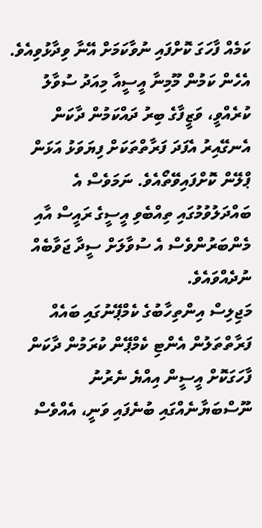ކަމެއް ފާހަގަ ކޮށްފައި ނުވާކަމަށް އޭނާ ވިދާޅުވިއެވެ.
އެހެން ކަމުން މޫމިނާ އީސީއާ މިއަދު ސުވާލު ކުރެއްވީ، ވަޒީފާގެ ބިރު ދައްކަމުން ދާކަން އެނގޭއިރު އެފަދަ ފަރާތްތަކަށް ފިޔަވަޅު އަޅަން ޕްލޭން ކޮށްފައިވޭތޯއެވެ. ނަމަވެސް އެ ބައްދަލުވުމުގައި ތިއްބެވި އީސީގެ ރައީސް އާއި މެންބަރުންވެސް އެ ސުވާލަށް ސީދާ ޖަވާބެއް ނުދެއްވައެވެ.
މަޖިލިސް އިންތިހާބުގެ ކެމްޕޭނުގައި ބައެއް ފަރާތްތަލުން އެންޓި ކެމްޕޭން ކުރަމުން ދާކަން ފާހަގަކޮށް އީސީން އިއްޔެ ނެރުނު ނޫސްބަޔާނެއްގައި ބުނެފައި ވަނީ، އެއްވެސް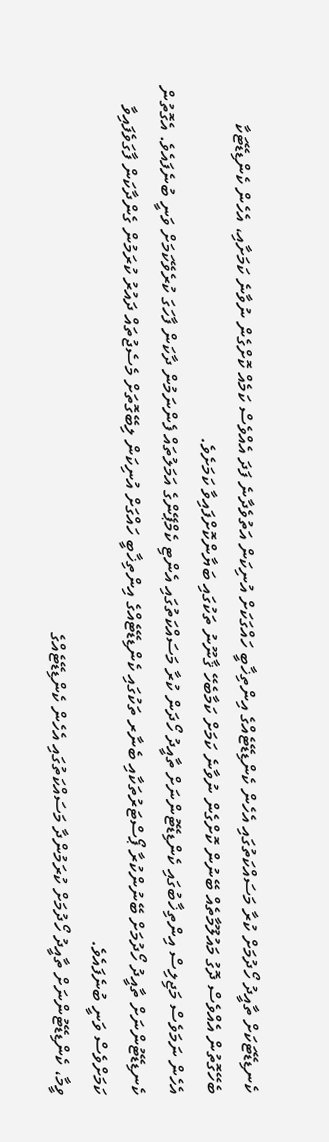ކެނޑިޑޭޓަކަށް ތާއީދު ހޯދުމަށް ކުރާ މަސައްކަތުގައި އެހެން ކެންޑިޑޭޓެއްގެ އިންތިޚާބީ ހައްގަކަށް އުނިކަން އަތުވެދާނެ ފަދަ އެއްވެސް ކަމެއް ކޮށްގެން ނުވާނެ ކަމަށާއި، އެހެން ކެންޑިޑޭޓަކާ ބެހޭގޮތުން އެއްވެސް ދޮގު މައުލޫމާތެއް ބޭނުން ކޮށްގެން ނުވާނެ ކަމަށް ކަމާބެހޭ ޤާނޫނު ތަކުގައި ބަޔާންކޮށްފައިވާ ކަމަށެވެ.
އެހެން ނަމަވެސް މަޖިލިސް އިންތިޚާބުގައި ކެންޑިޑޭޓުންނަށް ތާއީދު ހޯދަން ކުރާ މަސައްކަތުގައި އެންޓި ކެމްޕޭންގެ އަމަލުތައް ފެންނަމުން ދާކަން ފާހަގަ ކުރެވޭކަމަށް ވަނީ ބުނެފައެވެ. އެގޮތުން ކެނޑިޑޭޓުންނަށް ތާއީދު ހޯދުމަށް ބޭނުންކުރާ ޕޯސްޓަރުތަކާއި ބެނާރ ތަކުގައި ކެންޑިޑޭޓެއްގެ އިންތިޚާބީ ހައްގަށް އުނިކަން ލިބޭގޮތަށް މެސެޖުތައް ދައުރު ކުރަމުން ގެންދާކަން ފާގަވެފައިވާ ކަމަށްވެސް ވަނީ ބުނެފައެވެ.
ވީމާ، ކެންޑިޑޭޓުންނަށް ތާއީދު ހޯދުމަށް ކުރަމުންދާ މަސައްކަތުގައި އެހެން ކެންޑިޑޭޓެއްގެ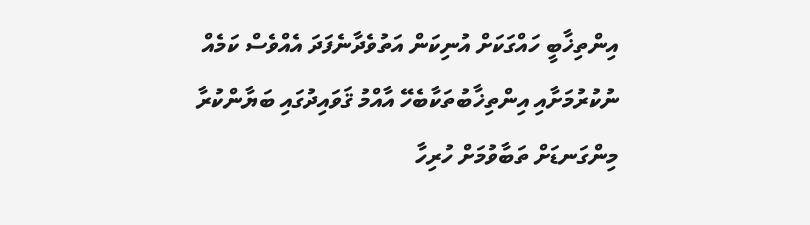އިންތިޚާބީ ހައްގަކަށް އުނިކަން އަތުވެދާނެފަދަ އެއްވެސް ކަމެއް ނުކުރުމަށާއި އިންތިޚާބުތަކާބެހޭ އާއްމު ޤަވައިދުގައި ބަޔާންކުރާ މިންގަނޑަށް ތަބާވުމަށް ހުރިހާ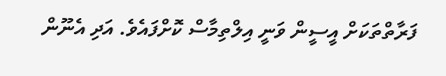ފަރާތްތަކަށް އީސީން ވަނީ އިލްތިމާސް ކޮށްފައެވެ. އަދި އެނޫން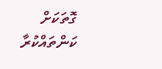ގޮތަކަށް ކަންތައްކުރާ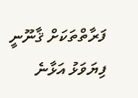ފަރާތްތަކަށް ޤާނޫނީ ފިޔަވަޅު އަޅާނެ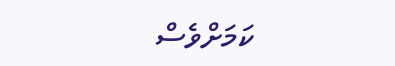ކަމަށްވެސް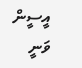އީސީން ވަނީ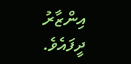އިންޒާރު ދީފައެވެ.